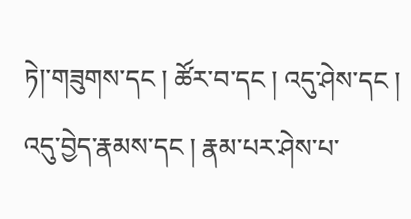ཏེ།་གཟུགས་དང ། ཚོར་བ་དང ། འདུ་ཤེས་དང ། འདུ་བྱེད་རྣམས་དང ། རྣམ་པར་ཤེས་པ་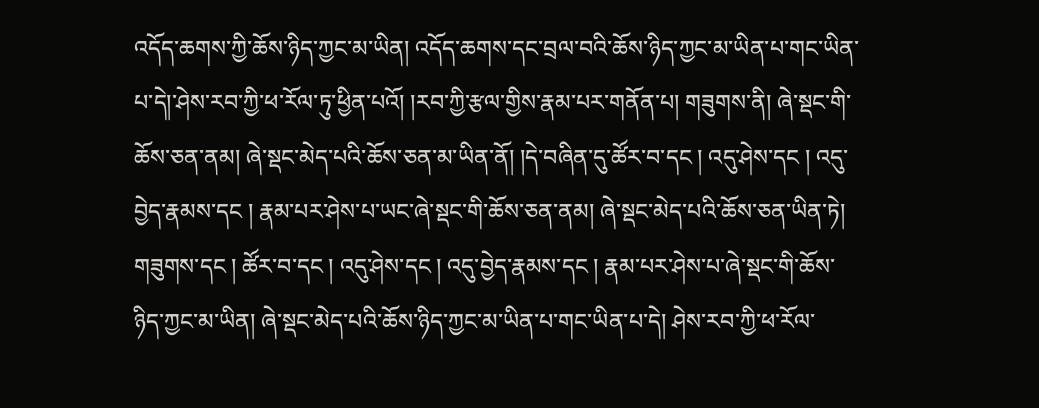འདོད་ཆགས་ཀྱི་ཆོས་ཉིད་ཀྱང་མ་ཡིན། འདོད་ཆགས་དང་བྲལ་བའི་ཆོས་ཉིད་ཀྱང་མ་ཡིན་པ་གང་ཡིན་པ་དེ།་ཤེས་རབ་ཀྱི་ཕ་རོལ་ཏུ་ཕྱིན་པའོ། །རབ་ཀྱི་རྩལ་གྱིས་རྣམ་པར་གནོན་པ། གཟུགས་ནི། ཞེ་སྡང་གི་ཆོས་ཅན་ནམ། ཞེ་སྡང་མེད་པའི་ཆོས་ཅན་མ་ཡིན་ནོ། །དེ་བཞིན་དུ་ཚོར་བ་དང ། འདུ་ཤེས་དང ། འདུ་བྱེད་རྣམས་དང ། རྣམ་པར་ཤེས་པ་ཡང་ཞེ་སྡང་གི་ཆོས་ཅན་ནམ། ཞེ་སྡང་མེད་པའི་ཆོས་ཅན་ཡིན་ཏེ། གཟུགས་དང ། ཚོར་བ་དང ། འདུ་ཤེས་དང ། འདུ་བྱེད་རྣམས་དང ། རྣམ་པར་ཤེས་པ་ཞེ་སྡང་གི་ཆོས་ཉིད་ཀྱང་མ་ཡིན། ཞེ་སྡང་མེད་པའི་ཆོས་ཉིད་ཀྱང་མ་ཡིན་པ་གང་ཡིན་པ་དེ། ཤེས་རབ་ཀྱི་ཕ་རོལ་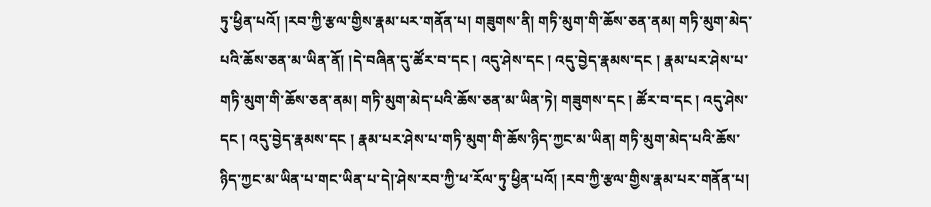ཏུ་ཕྱིན་པའོ། །རབ་ཀྱི་རྩལ་གྱིས་རྣམ་པར་གནོན་པ། གཟུགས་ནི། གཏི་མུག་གི་ཆོས་ཅན་ནམ། གཏི་མུག་མེད་པའི་ཆོས་ཅན་མ་ཡིན་ནོ། །དེ་བཞིན་དུ་ཚོར་བ་དང ། འདུ་ཤེས་དང ། འདུ་བྱེད་རྣམས་དང ། རྣམ་པར་ཤེས་པ་གཏི་མུག་གི་ཆོས་ཅན་ནམ། གཏི་མུག་མེད་པའི་ཆོས་ཅན་མ་ཡིན་ཏེ། གཟུགས་དང ། ཚོར་བ་དང ། འདུ་ཤེས་དང ། འདུ་བྱེད་རྣམས་དང ། རྣམ་པར་ཤེས་པ་གཏི་མུག་གི་ཆོས་ཉིད་ཀྱང་མ་ཡིན། གཏི་མུག་མེད་པའི་ཆོས་ཉིད་ཀྱང་མ་ཡིན་པ་གང་ཡིན་པ་དེ།་ཤེས་རབ་ཀྱི་ཕ་རོལ་ཏུ་ཕྱིན་པའོ། །རབ་ཀྱི་རྩལ་གྱིས་རྣམ་པར་གནོན་པ།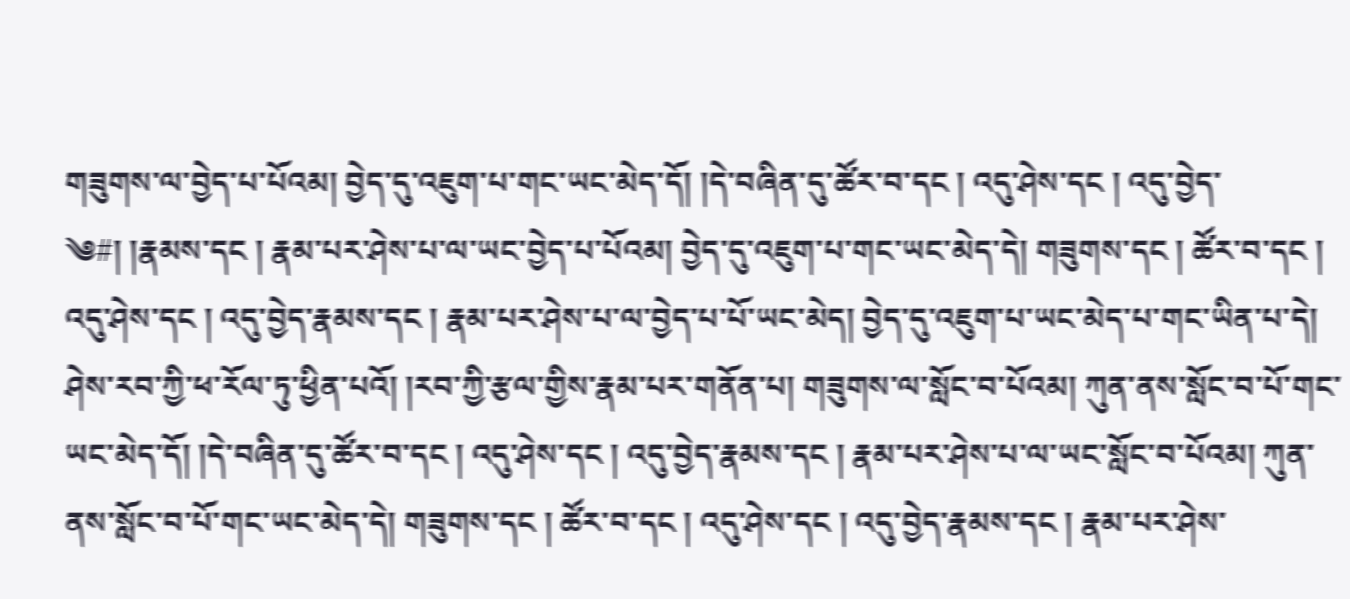གཟུགས་ལ་བྱེད་པ་པོའམ། བྱེད་དུ་འཇུག་པ་གང་ཡང་མེད་དོ། །དེ་བཞིན་དུ་ཚོར་བ་དང ། འདུ་ཤེས་དང ། འདུ་བྱེད་
༄#། །རྣམས་དང ། རྣམ་པར་ཤེས་པ་ལ་ཡང་བྱེད་པ་པོའམ། བྱེད་དུ་འཇུག་པ་གང་ཡང་མེད་དེ། གཟུགས་དང ། ཚོར་བ་དང ། འདུ་ཤེས་དང ། འདུ་བྱེད་རྣམས་དང ། རྣམ་པར་ཤེས་པ་ལ་བྱེད་པ་པོ་ཡང་མེད། བྱེད་དུ་འཇུག་པ་ཡང་མེད་པ་གང་ཡིན་པ་དེ། ཤེས་རབ་ཀྱི་ཕ་རོལ་ཏུ་ཕྱིན་པའོ། །རབ་ཀྱི་རྩལ་གྱིས་རྣམ་པར་གནོན་པ། གཟུགས་ལ་སློང་བ་པོའམ། ཀུན་ནས་སློང་བ་པོ་གང་ཡང་མེད་དོ། །དེ་བཞིན་དུ་ཚོར་བ་དང ། འདུ་ཤེས་དང ། འདུ་བྱེད་རྣམས་དང ། རྣམ་པར་ཤེས་པ་ལ་ཡང་སློང་བ་པོའམ། ཀུན་ནས་སློང་བ་པོ་གང་ཡང་མེད་དེ། གཟུགས་དང ། ཚོར་བ་དང ། འདུ་ཤེས་དང ། འདུ་བྱེད་རྣམས་དང ། རྣམ་པར་ཤེས་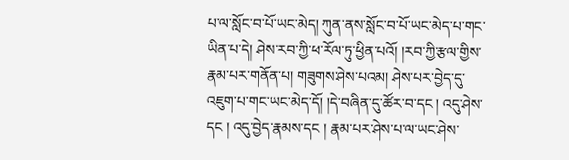པ་ལ་སློང་བ་པོ་ཡང་མེད། ཀུན་ནས་སློང་བ་པོ་ཡང་མེད་པ་གང་ཡིན་པ་དེ། ཤེས་རབ་ཀྱི་ཕ་རོལ་ཏུ་ཕྱིན་པའོ། །རབ་ཀྱི་རྩལ་གྱིས་རྣམ་པར་གནོན་པ། གཟུགས་ཤེས་པའམ། ཤེས་པར་བྱེད་དུ་འཇུག་པ་གང་ཡང་མེད་དོ། །དེ་བཞིན་དུ་ཚོར་བ་དང ། འདུ་ཤེས་དང ། འདུ་བྱེད་རྣམས་དང ། རྣམ་པར་ཤེས་པ་ལ་ཡང་ཤེས་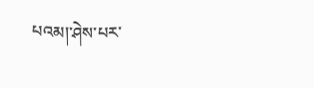པའམ།་ཤེས་པར་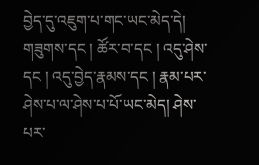བྱེད་དུ་འཇུག་པ་གང་ཡང་མེད་དེ། གཟུགས་དང ། ཚོར་བ་དང ། འདུ་ཤེས་དང ། འདུ་བྱེད་རྣམས་དང ། རྣམ་པར་ཤེས་པ་ལ་ཤེས་པ་པོ་ཡང་མེད། ཤེས་པར་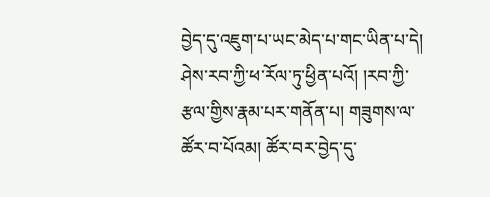བྱེད་དུ་འཇུག་པ་ཡང་མེད་པ་གང་ཡིན་པ་དེ། ཤེས་རབ་ཀྱི་ཕ་རོལ་ཏུ་ཕྱིན་པའོ། །རབ་ཀྱི་རྩལ་གྱིས་རྣམ་པར་གནོན་པ། གཟུགས་ལ་ཚོར་བ་པོའམ། ཚོར་བར་བྱེད་དུ་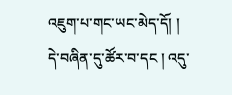འཇུག་པ་གང་ཡང་མེད་དོ། །
དེ་བཞིན་དུ་ཚོར་བ་དང ། འདུ་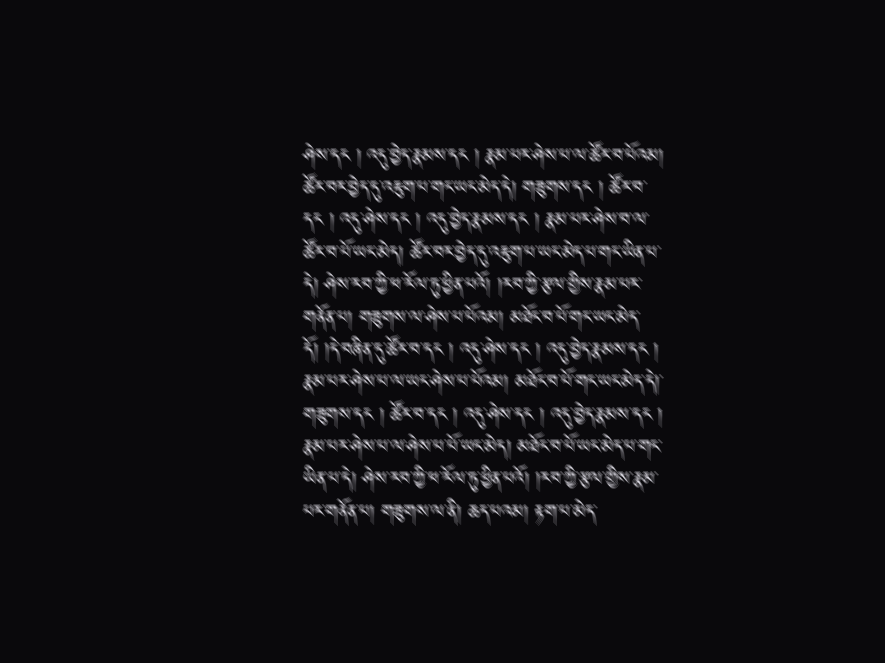ཤེས་དང ། འདུ་བྱེད་རྣམས་དང ། རྣམ་པར་ཤེས་པ་ལ་ཚོར་བ་པོའམ། ཚོར་བར་བྱེད་དུ་འཇུག་པ་གང་ཡང་མེད་དེ། གཟུགས་དང ། ཚོར་བ་དང ། འདུ་ཤེས་དང ། འདུ་བྱེད་རྣམས་དང ། རྣམ་པར་ཤེས་བ་ལ་ཚོར་བ་པོ་ཡང་མེད། ཚོར་བར་བྱེད་དུ་འཇུག་པ་ཡང་མེད་པ་གང་ཡིན་པ་དེ། ཤེས་རབ་ཀྱི་ཕ་རོལ་ཏུ་ཕྱིན་པའོ། །རབ་ཀྱི་རྩལ་གྱིས་རྣམ་པར་གནོན་པ། གཟུགས་ལ་ཤེས་པ་པོའམ། མཐོང་བ་པོ་གང་ཡང་མེད་དོ། །དེ་བཞིན་དུ་ཚོར་བ་དང ། འདུ་ཤེས་དང ། འདུ་བྱེད་རྣམས་དང ། རྣམ་པར་ཤེས་པ་ལ་ཡང་ཤེས་པ་པོའམ། མཐོང་བ་པོ་གང་ཡང་མེད་དེ།་གཟུགས་དང ། ཚོར་བ་དང ། འདུ་ཤེས་དང ། འདུ་བྱེད་རྣམས་དང ། རྣམ་པར་ཤེས་པ་ལ་ཤེས་པ་པོ་ཡང་མེད། མཐོང་བ་པོ་ཡང་མེད་པ་གང་ཡིན་པ་དེ། ཤེས་རབ་ཀྱི་ཕ་རོལ་ཏུ་ཕྱིན་པའོ། །རབ་ཀྱི་རྩལ་གྱིས་རྣམ་པར་གནོན་པ། གཟུགས་ལ་ནི། ཆད་པའམ། རྟག་པ་མེད་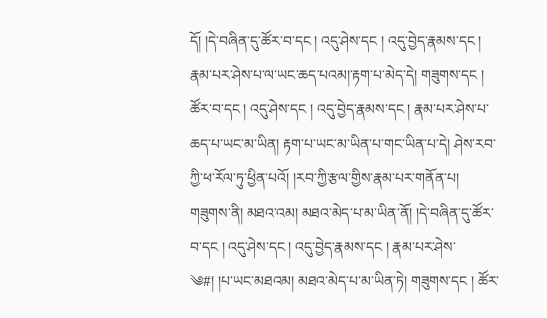དོ། །དེ་བཞིན་དུ་ཚོར་བ་དང ། འདུ་ཤེས་དང ། འདུ་བྱེད་རྣམས་དང ། རྣམ་པར་ཤེས་པ་ལ་ཡང་ཆད་པའམ།་རྟག་པ་མེད་དེ། གཟུགས་དང ། ཚོར་བ་དང ། འདུ་ཤེས་དང ། འདུ་བྱེད་རྣམས་དང ། རྣམ་པར་ཤེས་པ་ཆད་པ་ཡང་མ་ཡིན། རྟག་པ་ཡང་མ་ཡིན་པ་གང་ཡིན་པ་དེ། ཤེས་རབ་ཀྱི་ཕ་རོལ་ཏུ་ཕྱིན་པའོ། །རབ་ཀྱི་རྩལ་གྱིས་རྣམ་པར་གནོན་པ། གཟུགས་ནི། མཐའ་འམ། མཐའ་མེད་པ་མ་ཡིན་ནོ། །དེ་བཞིན་དུ་ཚོར་བ་དང ། འདུ་ཤེས་དང ། འདུ་བྱེད་རྣམས་དང ། རྣམ་པར་ཤེས་
༄#། །པ་ཡང་མཐའམ། མཐའ་མེད་པ་མ་ཡིན་ཏེ། གཟུགས་དང ། ཚོར་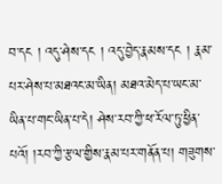བ་དང ། འདུ་ཤེས་དང ། འདུ་བྱེད་རྣམས་དང ། རྣམ་པར་ཤེས་པ་མཐའང་མ་ཡིན། མཐའ་མེད་པ་ཡང་མ་ཡིན་པ་གང་ཡིན་པ་དེ། ཤེས་རབ་ཀྱི་ཕ་རོལ་ཏུ་ཕྱིན་པའོ། །རབ་ཀྱི་རྩལ་གྱིས་རྣམ་པར་གནོན་པ། གཟུགས་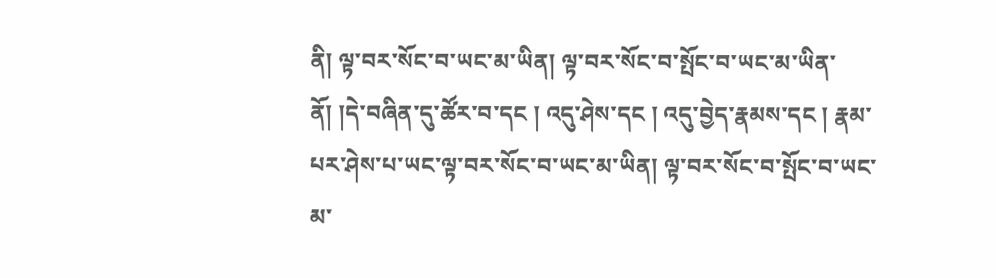ནི། ལྟ་བར་སོང་བ་ཡང་མ་ཡིན། ལྟ་བར་སོང་བ་སྤོང་བ་ཡང་མ་ཡིན་ནོ། །དེ་བཞིན་དུ་ཚོར་བ་དང ། འདུ་ཤེས་དང ། འདུ་བྱེད་རྣམས་དང ། རྣམ་པར་ཤེས་པ་ཡང་ལྟ་བར་སོང་བ་ཡང་མ་ཡིན། ལྟ་བར་སོང་བ་སྤོང་བ་ཡང་མ་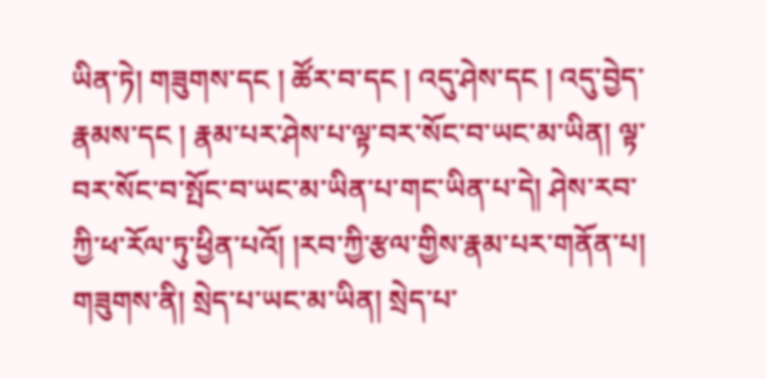ཡིན་ཏེ། གཟུགས་དང ། ཚོར་བ་དང ། འདུ་ཤེས་དང ། འདུ་བྱེད་རྣམས་དང ། རྣམ་པར་ཤེས་པ་ལྟ་བར་སོང་བ་ཡང་མ་ཡིན། ལྟ་བར་སོང་བ་སྤོང་བ་ཡང་མ་ཡིན་པ་གང་ཡིན་པ་དེ། ཤེས་རབ་ཀྱི་ཕ་རོལ་ཏུ་ཕྱིན་པའོ། །རབ་ཀྱི་རྩལ་གྱིས་རྣམ་པར་གནོན་པ། གཟུགས་ནི། སྲེད་པ་ཡང་མ་ཡིན། སྲེད་པ་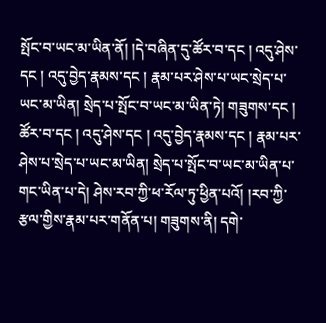སྤོང་བ་ཡང་མ་ཡིན་ནོ། །དེ་བཞིན་དུ་ཚོར་བ་དང ། འདུ་ཤེས་དང ། འདུ་བྱེད་རྣམས་དང ། རྣམ་པར་ཤེས་པ་ཡང་སྲེད་པ་ཡང་མ་ཡིན། སྲེད་པ་སྤོང་བ་ཡང་མ་ཡིན་ཏེ། གཟུགས་དང ། ཚོར་བ་དང ། འདུ་ཤེས་དང ། འདུ་བྱེད་རྣམས་དང ། རྣམ་པར་ཤེས་པ་སྲེད་པ་ཡང་མ་ཡིན། སྲེད་པ་སྤོང་བ་ཡང་མ་ཡིན་པ་གང་ཡིན་པ་དེ། ཤེས་རབ་ཀྱི་ཕ་རོལ་ཏུ་ཕྱིན་པའོ། །རབ་ཀྱི་རྩལ་གྱིས་རྣམ་པར་གནོན་པ། གཟུགས་ནི། དགེ་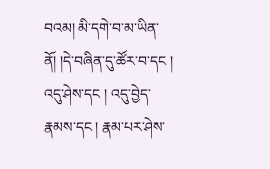བའམ། མི་དགེ་བ་མ་ཡིན་
ནོ། །དེ་བཞིན་དུ་ཚོར་བ་དང ། འདུ་ཤེས་དང ། འདུ་བྱེད་རྣམས་དང ། རྣམ་པར་ཤེས་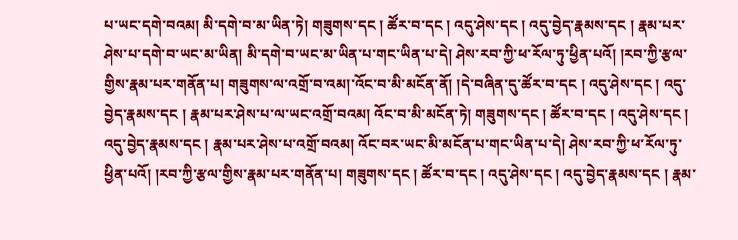པ་ཡང་དགེ་བའམ། མི་དགེ་བ་མ་ཡིན་ཏེ། གཟུགས་དང ། ཚོར་བ་དང ། འདུ་ཤེས་དང ། འདུ་བྱེད་རྣམས་དང ། རྣམ་པར་ཤེས་པ་དགེ་བ་ཡང་མ་ཡིན། མི་དགེ་བ་ཡང་མ་ཡིན་པ་གང་ཡིན་པ་དེ། ཤེས་རབ་ཀྱི་ཕ་རོལ་ཏུ་ཕྱིན་པའོ། །རབ་ཀྱི་རྩལ་གྱིས་རྣམ་པར་གནོན་པ། གཟུགས་ལ་འགྲོ་བ་འམ།་འོང་བ་མི་མངོན་ནོ། །དེ་བཞིན་དུ་ཚོར་བ་དང ། འདུ་ཤེས་དང ། འདུ་བྱེད་རྣམས་དང ། རྣམ་པར་ཤེས་པ་ལ་ཡང་འགྲོ་བའམ། འོང་བ་མི་མངོན་ཏེ། གཟུགས་དང ། ཚོར་བ་དང ། འདུ་ཤེས་དང ། འདུ་བྱེད་རྣམས་དང ། རྣམ་པར་ཤེས་པ་འགྲོ་བའམ། འོང་བར་ཡང་མི་མངོན་པ་གང་ཡིན་པ་དེ། ཤེས་རབ་ཀྱི་ཕ་རོལ་ཏུ་ཕྱིན་པའོ། །རབ་ཀྱི་རྩལ་གྱིས་རྣམ་པར་གནོན་པ། གཟུགས་དང ། ཚོར་བ་དང ། འདུ་ཤེས་དང ། འདུ་བྱེད་རྣམས་དང ། རྣམ་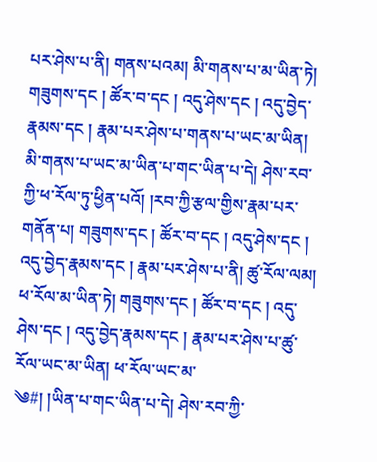པར་ཤེས་པ་ནི། གནས་པའམ། མི་གནས་པ་མ་ཡིན་ཏེ། གཟུགས་དང ། ཚོར་བ་དང ། འདུ་ཤེས་དང ། འདུ་བྱེད་རྣམས་དང ། རྣམ་པར་ཤེས་པ་གནས་པ་ཡང་མ་ཡིན། མི་གནས་པ་ཡང་མ་ཡིན་པ་གང་ཡིན་པ་དེ། ཤེས་རབ་ཀྱི་ཕ་རོལ་ཏུ་ཕྱིན་པའོ། །རབ་ཀྱི་རྩལ་གྱིས་རྣམ་པར་གནོན་པ། གཟུགས་དང ། ཚོར་བ་དང ། འདུ་ཤེས་དང ། འདུ་བྱེད་རྣམས་དང ། རྣམ་པར་ཤེས་པ་ནི། ཚུ་རོལ་ལམ། ཕ་རོལ་མ་ཡིན་ཏེ། གཟུགས་དང ། ཚོར་བ་དང ། འདུ་ཤེས་དང ། འདུ་བྱེད་རྣམས་དང ། རྣམ་པར་ཤེས་པ་ཚུ་རོལ་ཡང་མ་ཡིན། ཕ་རོལ་ཡང་མ་
༄#། །ཡིན་པ་གང་ཡིན་པ་དེ། ཤེས་རབ་ཀྱི་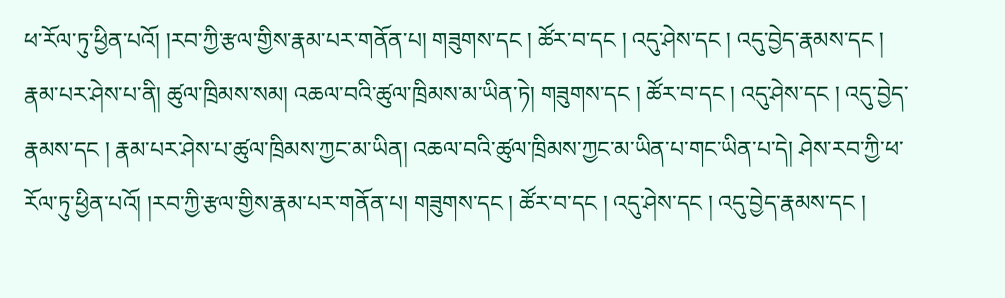ཕ་རོལ་ཏུ་ཕྱིན་པའོ། །རབ་ཀྱི་རྩལ་གྱིས་རྣམ་པར་གནོན་པ། གཟུགས་དང ། ཚོར་བ་དང ། འདུ་ཤེས་དང ། འདུ་བྱེད་རྣམས་དང ། རྣམ་པར་ཤེས་པ་ནི། ཚུལ་ཁྲིམས་སམ། འཆལ་བའི་ཚུལ་ཁྲིམས་མ་ཡིན་ཏེ། གཟུགས་དང ། ཚོར་བ་དང ། འདུ་ཤེས་དང ། འདུ་བྱེད་རྣམས་དང ། རྣམ་པར་ཤེས་པ་ཚུལ་ཁྲིམས་ཀྱང་མ་ཡིན། འཆལ་བའི་ཚུལ་ཁྲིམས་ཀྱང་མ་ཡིན་པ་གང་ཡིན་པ་དེ། ཤེས་རབ་ཀྱི་ཕ་རོལ་ཏུ་ཕྱིན་པའོ། །རབ་ཀྱི་རྩལ་གྱིས་རྣམ་པར་གནོན་པ། གཟུགས་དང ། ཚོར་བ་དང ། འདུ་ཤེས་དང ། འདུ་བྱེད་རྣམས་དང །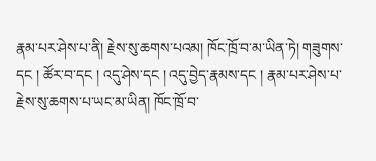རྣམ་པར་ཤེས་པ་ནི། རྗེས་སུ་ཆགས་པའམ། ཁོང་ཁྲོ་བ་མ་ཡིན་ཏེ། གཟུགས་དང ། ཚོར་བ་དང ། འདུ་ཤེས་དང ། འདུ་བྱེད་རྣམས་དང ། རྣམ་པར་ཤེས་པ་རྗེས་སུ་ཆགས་པ་ཡང་མ་ཡིན། ཁོང་ཁྲོ་བ་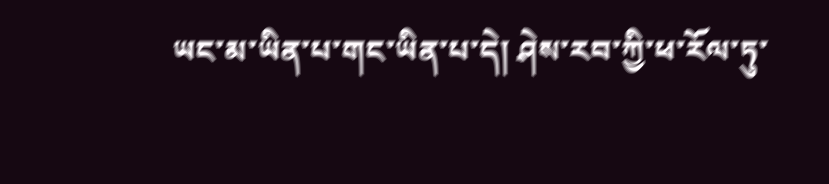ཡང་མ་ཡིན་པ་གང་ཡིན་པ་དེ། ཤེས་རབ་ཀྱི་ཕ་རོལ་ཏུ་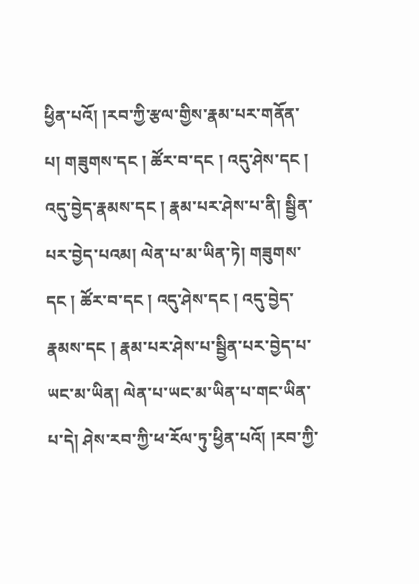ཕྱིན་པའོ། །རབ་ཀྱི་རྩལ་གྱིས་རྣམ་པར་གནོན་པ། གཟུགས་དང ། ཚོར་བ་དང ། འདུ་ཤེས་དང ། འདུ་བྱེད་རྣམས་དང ། རྣམ་པར་ཤེས་པ་ནི། སྦྱིན་པར་བྱེད་པའམ། ལེན་པ་མ་ཡིན་ཏེ། གཟུགས་དང ། ཚོར་བ་དང ། འདུ་ཤེས་དང ། འདུ་བྱེད་རྣམས་དང ། རྣམ་པར་ཤེས་པ་སྦྱིན་པར་བྱེད་པ་ཡང་མ་ཡིན། ལེན་པ་ཡང་མ་ཡིན་པ་གང་ཡིན་པ་དེ། ཤེས་རབ་ཀྱི་ཕ་རོལ་ཏུ་ཕྱིན་པའོ། །རབ་ཀྱི་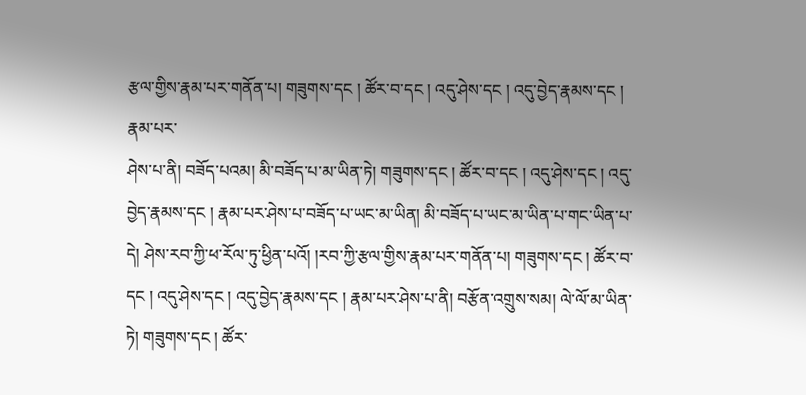རྩལ་གྱིས་རྣམ་པར་གནོན་པ། གཟུགས་དང ། ཚོར་བ་དང ། འདུ་ཤེས་དང ། འདུ་བྱེད་རྣམས་དང ། རྣམ་པར་
ཤེས་པ་ནི། བཟོད་པའམ། མི་བཟོད་པ་མ་ཡིན་ཏེ། གཟུགས་དང ། ཚོར་བ་དང ། འདུ་ཤེས་དང ། འདུ་བྱེད་རྣམས་དང ། རྣམ་པར་ཤེས་པ་བཟོད་པ་ཡང་མ་ཡིན། མི་བཟོད་པ་ཡང་མ་ཡིན་པ་གང་ཡིན་པ་དེ། ཤེས་རབ་ཀྱི་ཕ་རོལ་ཏུ་ཕྱིན་པའོ། །རབ་ཀྱི་རྩལ་གྱིས་རྣམ་པར་གནོན་པ། གཟུགས་དང ། ཚོར་བ་དང ། འདུ་ཤེས་དང ། འདུ་བྱེད་རྣམས་དང ། རྣམ་པར་ཤེས་པ་ནི། བརྩོན་འགྲུས་སམ། ལེ་ལོ་མ་ཡིན་ཏེ། གཟུགས་དང ། ཚོར་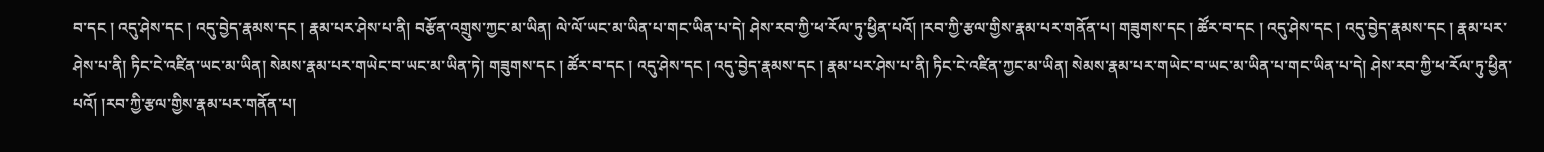བ་དང ། འདུ་ཤེས་དང ། འདུ་བྱེད་རྣམས་དང ། རྣམ་པར་ཤེས་པ་ནི། བརྩོན་འགྲུས་ཀྱང་མ་ཡིན། ལེ་ལོ་ཡང་མ་ཡིན་པ་གང་ཡིན་པ་དེ། ཤེས་རབ་ཀྱི་ཕ་རོལ་ཏུ་ཕྱིན་པའོ། །རབ་ཀྱི་རྩལ་གྱིས་རྣམ་པར་གནོན་པ། གཟུགས་དང ། ཚོར་བ་དང ། འདུ་ཤེས་དང ། འདུ་བྱེད་རྣམས་དང ། རྣམ་པར་ཤེས་པ་ནི། ཏིང་ངེ་འཛིན་ཡང་མ་ཡིན། སེམས་རྣམ་པར་གཡེང་བ་ཡང་མ་ཡིན་ཏེ། གཟུགས་དང ། ཚོར་བ་དང ། འདུ་ཤེས་དང ། འདུ་བྱེད་རྣམས་དང ། རྣམ་པར་ཤེས་པ་ནི། ཏིང་ངེ་འཛིན་ཀྱང་མ་ཡིན། སེམས་རྣམ་པར་གཡེང་བ་ཡང་མ་ཡིན་པ་གང་ཡིན་པ་དེ། ཤེས་རབ་ཀྱི་ཕ་རོལ་ཏུ་ཕྱིན་པའོ། །རབ་ཀྱི་རྩལ་གྱིས་རྣམ་པར་གནོན་པ།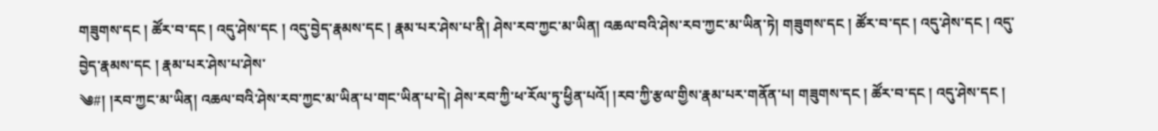གཟུགས་དང ། ཚོར་བ་དང ། འདུ་ཤེས་དང ། འདུ་བྱེད་རྣམས་དང ། རྣམ་པར་ཤེས་པ་ནི། ཤེས་རབ་ཀྱང་མ་ཡིན། འཆལ་བའི་ཤེས་རབ་ཀྱང་མ་ཡིན་ཏེ། གཟུགས་དང ། ཚོར་བ་དང ། འདུ་ཤེས་དང ། འདུ་བྱེད་རྣམས་དང ། རྣམ་པར་ཤེས་པ་ཤེས་
༄#། །རབ་ཀྱང་མ་ཡིན། འཆལ་བའི་ཤེས་རབ་ཀྱང་མ་ཡིན་པ་གང་ཡིན་པ་དེ། ཤེས་རབ་ཀྱི་ཕ་རོལ་ཏུ་ཕྱིན་པའོ། །རབ་ཀྱི་རྩལ་གྱིས་རྣམ་པར་གནོན་པ། གཟུགས་དང ། ཚོར་བ་དང ། འདུ་ཤེས་དང །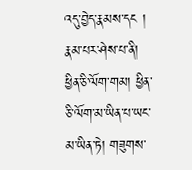འདུ་བྱེད་རྣམས་དང ། རྣམ་པར་ཤེས་པ་ནི། ཕྱིན་ཅི་ལོག་གམ། ཕྱིན་ཅི་ལོག་མ་ཡིན་པ་ཡང་མ་ཡིན་ཏེ། གཟུགས་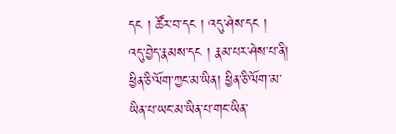དང ། ཚོར་བ་དང ། འདུ་ཤེས་དང ། འདུ་བྱེད་རྣམས་དང ། རྣམ་པར་ཤེས་པ་ནི། ཕྱིན་ཅི་ལོག་ཀྱང་མ་ཡིན། ཕྱིན་ཅི་ལོག་མ་ཡིན་པ་ཡང་མ་ཡིན་པ་གང་ཡིན་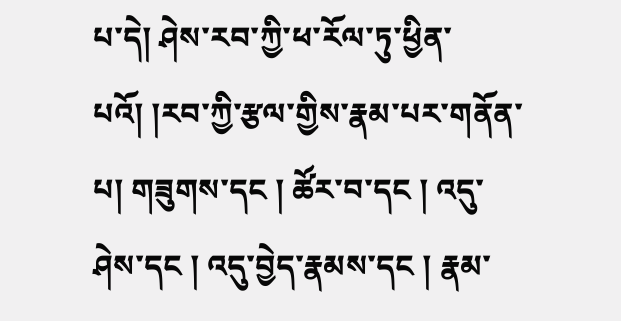པ་དེ། ཤེས་རབ་ཀྱི་ཕ་རོལ་ཏུ་ཕྱིན་པའོ། །རབ་ཀྱི་རྩལ་གྱིས་རྣམ་པར་གནོན་པ། གཟུགས་དང ། ཚོར་བ་དང ། འདུ་ཤེས་དང ། འདུ་བྱེད་རྣམས་དང ། རྣམ་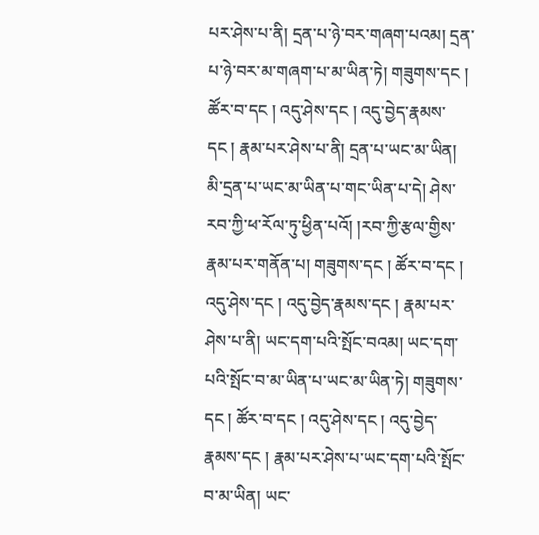པར་ཤེས་པ་ནི། དྲན་པ་ཉེ་བར་གཞག་པའམ། དྲན་པ་ཉེ་བར་མ་གཞག་པ་མ་ཡིན་ཏེ། གཟུགས་དང ། ཚོར་བ་དང ། འདུ་ཤེས་དང ། འདུ་བྱེད་རྣམས་དང ། རྣམ་པར་ཤེས་པ་ནི། དྲན་པ་ཡང་མ་ཡིན། མི་དྲན་པ་ཡང་མ་ཡིན་པ་གང་ཡིན་པ་དེ། ཤེས་རབ་ཀྱི་ཕ་རོལ་ཏུ་ཕྱིན་པའོ། །རབ་ཀྱི་རྩལ་གྱིས་རྣམ་པར་གནོན་པ། གཟུགས་དང ། ཚོར་བ་དང ། འདུ་ཤེས་དང ། འདུ་བྱེད་རྣམས་དང ། རྣམ་པར་ཤེས་པ་ནི། ཡང་དག་པའི་སྤོང་བའམ། ཡང་དག་པའི་སྤོང་བ་མ་ཡིན་པ་ཡང་མ་ཡིན་ཏེ། གཟུགས་དང ། ཚོར་བ་དང ། འདུ་ཤེས་དང ། འདུ་བྱེད་རྣམས་དང ། རྣམ་པར་ཤེས་པ་ཡང་དག་པའི་སྤོང་བ་མ་ཡིན། ཡང་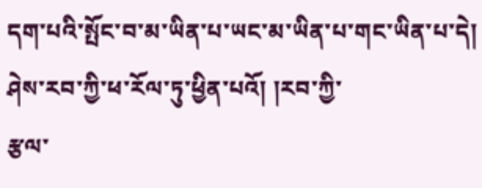དག་པའི་སྤོང་བ་མ་ཡིན་པ་ཡང་མ་ཡིན་པ་གང་ཡིན་པ་དེ། ཤེས་རབ་ཀྱི་ཕ་རོལ་ཏུ་ཕྱིན་པའོ། །རབ་ཀྱི་
རྩལ་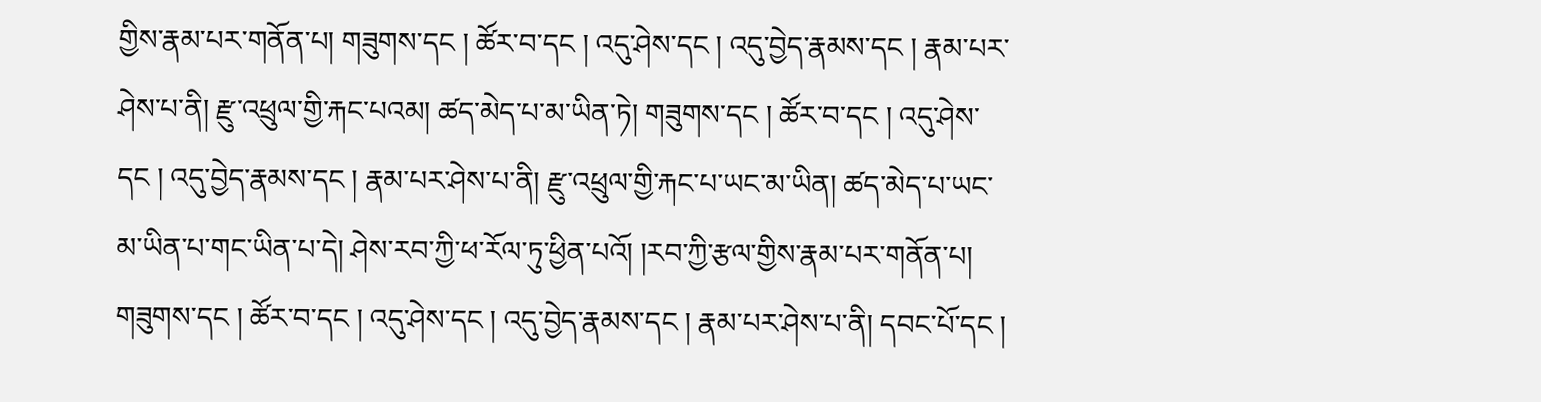གྱིས་རྣམ་པར་གནོན་པ། གཟུགས་དང ། ཚོར་བ་དང ། འདུ་ཤེས་དང ། འདུ་བྱེད་རྣམས་དང ། རྣམ་པར་ཤེས་པ་ནི། རྫུ་འཕྲུལ་གྱི་རྐང་པའམ། ཚད་མེད་པ་མ་ཡིན་ཏེ། གཟུགས་དང ། ཚོར་བ་དང ། འདུ་ཤེས་དང ། འདུ་བྱེད་རྣམས་དང ། རྣམ་པར་ཤེས་པ་ནི། རྫུ་འཕྲུལ་གྱི་རྐང་པ་ཡང་མ་ཡིན། ཚད་མེད་པ་ཡང་མ་ཡིན་པ་གང་ཡིན་པ་དེ། ཤེས་རབ་ཀྱི་ཕ་རོལ་ཏུ་ཕྱིན་པའོ། །རབ་ཀྱི་རྩལ་གྱིས་རྣམ་པར་གནོན་པ། གཟུགས་དང ། ཚོར་བ་དང ། འདུ་ཤེས་དང ། འདུ་བྱེད་རྣམས་དང ། རྣམ་པར་ཤེས་པ་ནི། དབང་པོ་དང །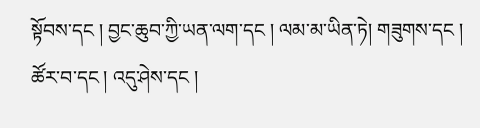སྟོབས་དང ། བྱང་ཆུབ་ཀྱི་ཡན་ལག་དང ། ལམ་མ་ཡིན་ཏེ། གཟུགས་དང ། ཚོར་བ་དང ། འདུ་ཤེས་དང །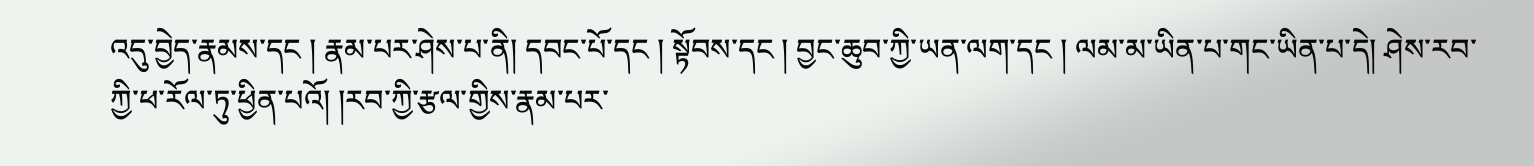འདུ་བྱེད་རྣམས་དང ། རྣམ་པར་ཤེས་པ་ནི། དབང་པོ་དང ། སྟོབས་དང ། བྱང་ཆུབ་ཀྱི་ཡན་ལག་དང ། ལམ་མ་ཡིན་པ་གང་ཡིན་པ་དེ། ཤེས་རབ་ཀྱི་ཕ་རོལ་ཏུ་ཕྱིན་པའོ། །རབ་ཀྱི་རྩལ་གྱིས་རྣམ་པར་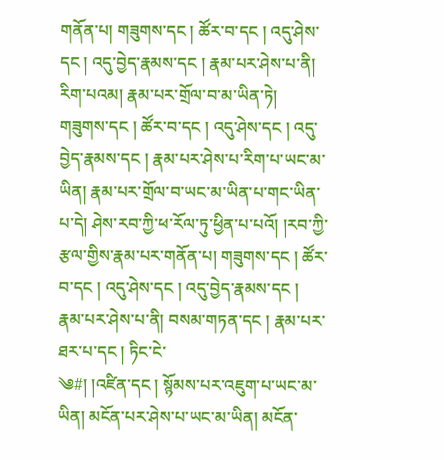གནོན་པ། གཟུགས་དང ། ཚོར་བ་དང ། འདུ་ཤེས་དང ། འདུ་བྱེད་རྣམས་དང ། རྣམ་པར་ཤེས་པ་ནི། རིག་པའམ། རྣམ་པར་གྲོལ་བ་མ་ཡིན་ཏེ། གཟུགས་དང ། ཚོར་བ་དང ། འདུ་ཤེས་དང ། འདུ་བྱེད་རྣམས་དང ། རྣམ་པར་ཤེས་པ་རིག་པ་ཡང་མ་ཡིན། རྣམ་པར་གྲོལ་བ་ཡང་མ་ཡིན་པ་གང་ཡིན་པ་དེ། ཤེས་རབ་ཀྱི་ཕ་རོལ་ཏུ་ཕྱིན་པ་པའོ། །རབ་ཀྱི་རྩལ་གྱིས་རྣམ་པར་གནོན་པ། གཟུགས་དང ། ཚོར་བ་དང ། འདུ་ཤེས་དང ། འདུ་བྱེད་རྣམས་དང ། རྣམ་པར་ཤེས་པ་ནི། བསམ་གཏན་དང ། རྣམ་པར་ཐར་པ་དང ། ཏིང་ངེ་
༄#། །འཛིན་དང ། སྙོམས་པར་འཇུག་པ་ཡང་མ་ཡིན། མངོན་པར་ཤེས་པ་ཡང་མ་ཡིན། མངོན་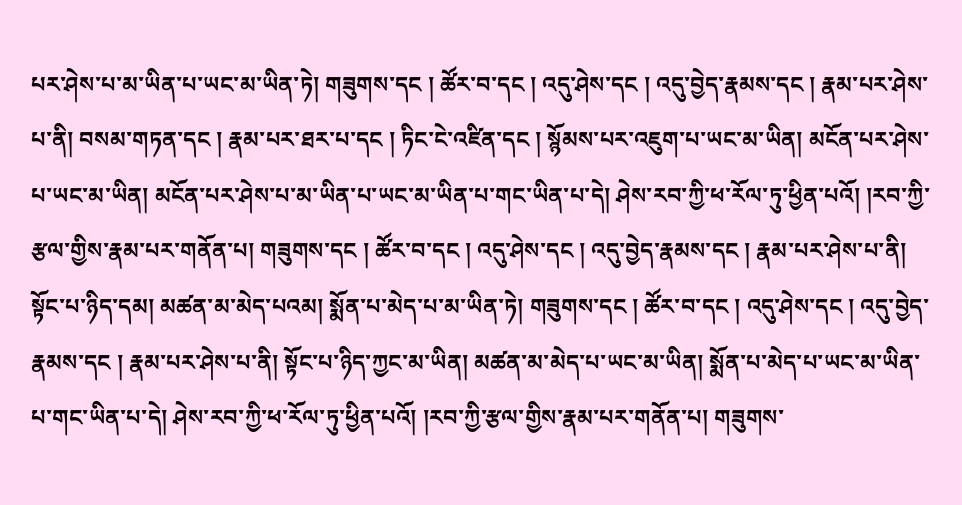པར་ཤེས་པ་མ་ཡིན་པ་ཡང་མ་ཡིན་ཏེ། གཟུགས་དང ། ཚོར་བ་དང ། འདུ་ཤེས་དང ། འདུ་བྱེད་རྣམས་དང ། རྣམ་པར་ཤེས་པ་ནི། བསམ་གཏན་དང ། རྣམ་པར་ཐར་པ་དང ། ཏིང་ངེ་འཛིན་དང ། སྙོམས་པར་འཇུག་པ་ཡང་མ་ཡིན། མངོན་པར་ཤེས་པ་ཡང་མ་ཡིན། མངོན་པར་ཤེས་པ་མ་ཡིན་པ་ཡང་མ་ཡིན་པ་གང་ཡིན་པ་དེ། ཤེས་རབ་ཀྱི་ཕ་རོལ་ཏུ་ཕྱིན་པའོ། །རབ་ཀྱི་རྩལ་གྱིས་རྣམ་པར་གནོན་པ། གཟུགས་དང ། ཚོར་བ་དང ། འདུ་ཤེས་དང ། འདུ་བྱེད་རྣམས་དང ། རྣམ་པར་ཤེས་པ་ནི། སྟོང་པ་ཉིད་དམ། མཚན་མ་མེད་པའམ། སྨོན་པ་མེད་པ་མ་ཡིན་ཏེ། གཟུགས་དང ། ཚོར་བ་དང ། འདུ་ཤེས་དང ། འདུ་བྱེད་རྣམས་དང ། རྣམ་པར་ཤེས་པ་ནི། སྟོང་པ་ཉིད་ཀྱང་མ་ཡིན། མཚན་མ་མེད་པ་ཡང་མ་ཡིན། སྨོན་པ་མེད་པ་ཡང་མ་ཡིན་པ་གང་ཡིན་པ་དེ། ཤེས་རབ་ཀྱི་ཕ་རོལ་ཏུ་ཕྱིན་པའོ། །རབ་ཀྱི་རྩལ་གྱིས་རྣམ་པར་གནོན་པ། གཟུགས་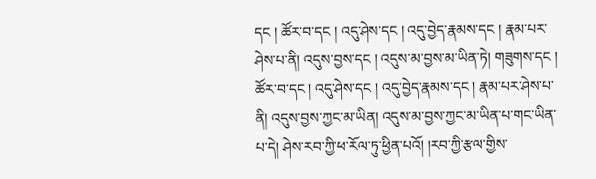དང ། ཚོར་བ་དང ། འདུ་ཤེས་དང ། འདུ་བྱེད་རྣམས་དང ། རྣམ་པར་ཤེས་པ་ནི། འདུས་བྱས་དང ། འདུས་མ་བྱས་མ་ཡིན་ཏེ། གཟུགས་དང ། ཚོར་བ་དང ། འདུ་ཤེས་དང ། འདུ་བྱེད་རྣམས་དང ། རྣམ་པར་ཤེས་པ་ནི། འདུས་བྱས་ཀྱང་མ་ཡིན། འདུས་མ་བྱས་ཀྱང་མ་ཡིན་པ་གང་ཡིན་པ་དེ། ཤེས་རབ་ཀྱི་ཕ་རོལ་ཏུ་ཕྱིན་པའོ། །རབ་ཀྱི་རྩལ་གྱིས་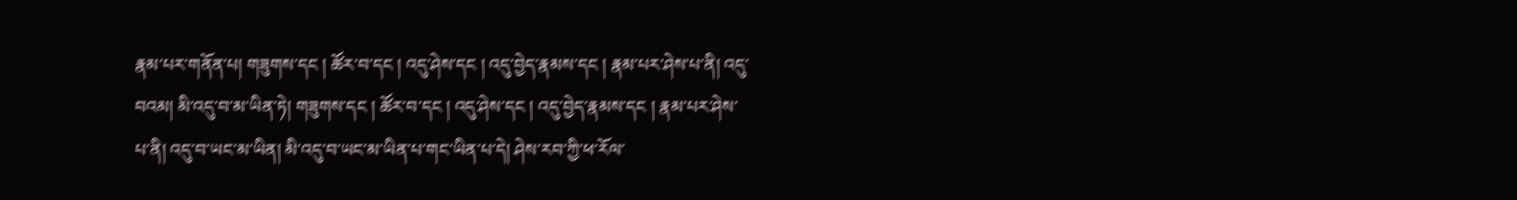རྣམ་པར་གནོན་པ། གཟུགས་དང ། ཚོར་བ་དང ། འདུ་ཤེས་དང ། འདུ་བྱེད་རྣམས་དང ། རྣམ་པར་ཤེས་པ་ནི། འདུ་བའམ། མི་འདུ་བ་མ་ཡིན་ཏེ། གཟུགས་དང ། ཚོར་བ་དང ། འདུ་ཤེས་དང ། འདུ་བྱེད་རྣམས་དང ། རྣམ་པར་ཤེས་པ་ནི། འདུ་བ་ཡང་མ་ཡིན། མི་འདུ་བ་ཡང་མ་ཡིན་པ་གང་ཡིན་པ་དེ། ཤེས་རབ་ཀྱི་ཕ་རོལ་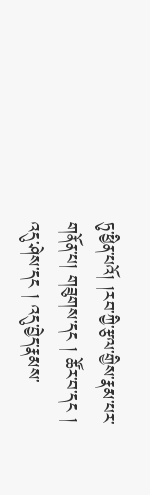ཏུ་ཕྱིན་པའོ། །རབ་ཀྱི་རྩལ་གྱིས་རྣམ་པར་གནོན་པ། གཟུགས་དང ། ཚོར་བ་དང ། འདུ་ཤེས་དང ། འདུ་བྱེད་རྣམས་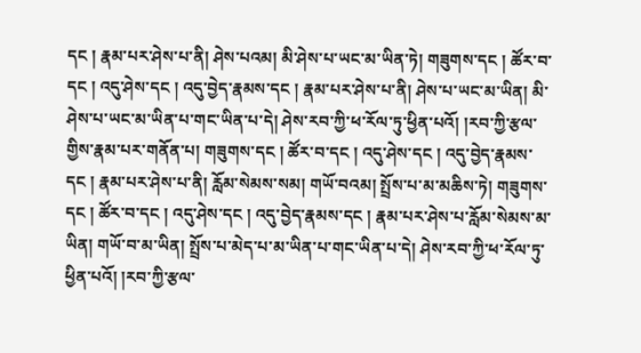དང ། རྣམ་པར་ཤེས་པ་ནི། ཤེས་པའམ། མི་ཤེས་པ་ཡང་མ་ཡིན་ཏེ། གཟུགས་དང ། ཚོར་བ་དང ། འདུ་ཤེས་དང ། འདུ་བྱེད་རྣམས་དང ། རྣམ་པར་ཤེས་པ་ནི། ཤེས་པ་ཡང་མ་ཡིན། མི་ཤེས་པ་ཡང་མ་ཡིན་པ་གང་ཡིན་པ་དེ། ཤེས་རབ་ཀྱི་ཕ་རོལ་ཏུ་ཕྱིན་པའོ། །རབ་ཀྱི་རྩལ་གྱིས་རྣམ་པར་གནོན་པ། གཟུགས་དང ། ཚོར་བ་དང ། འདུ་ཤེས་དང ། འདུ་བྱེད་རྣམས་དང ། རྣམ་པར་ཤེས་པ་ནི། རློམ་སེམས་སམ། གཡོ་བའམ། སྤྲོས་པ་མ་མཆིས་ཏེ། གཟུགས་དང ། ཚོར་བ་དང ། འདུ་ཤེས་དང ། འདུ་བྱེད་རྣམས་དང ། རྣམ་པར་ཤེས་པ་རློམ་སེམས་མ་ཡིན། གཡོ་བ་མ་ཡིན། སྤྲོས་པ་མེད་པ་མ་ཡིན་པ་གང་ཡིན་པ་དེ། ཤེས་རབ་ཀྱི་ཕ་རོལ་ཏུ་ཕྱིན་པའོ། །རབ་ཀྱི་རྩལ་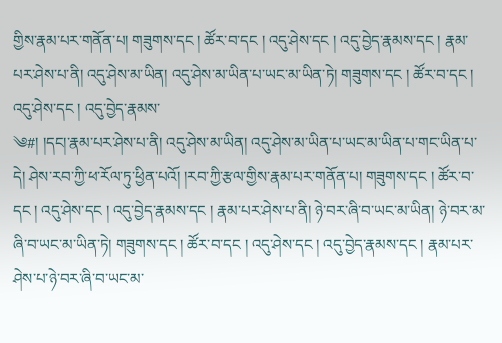གྱིས་རྣམ་པར་གནོན་པ། གཟུགས་དང ། ཚོར་བ་དང ། འདུ་ཤེས་དང ། འདུ་བྱེད་རྣམས་དང ། རྣམ་པར་ཤེས་པ་ནི། འདུ་ཤེས་མ་ཡིན། འདུ་ཤེས་མ་ཡིན་པ་ཡང་མ་ཡིན་ཏེ། གཟུགས་དང ། ཚོར་བ་དང ། འདུ་ཤེས་དང ། འདུ་བྱེད་རྣམས་
༄#། །དང།་རྣམ་པར་ཤེས་པ་ནི། འདུ་ཤེས་མ་ཡིན། འདུ་ཤེས་མ་ཡིན་པ་ཡང་མ་ཡིན་པ་གང་ཡིན་པ་དེ། ཤེས་རབ་ཀྱི་ཕ་རོལ་ཏུ་ཕྱིན་པའོ། །རབ་ཀྱི་རྩལ་གྱིས་རྣམ་པར་གནོན་པ། གཟུགས་དང ། ཚོར་བ་དང ། འདུ་ཤེས་དང ། འདུ་བྱེད་རྣམས་དང ། རྣམ་པར་ཤེས་པ་ནི། ཉེ་བར་ཞི་བ་ཡང་མ་ཡིན། ཉེ་བར་མ་ཞི་བ་ཡང་མ་ཡིན་ཏེ། གཟུགས་དང ། ཚོར་བ་དང ། འདུ་ཤེས་དང ། འདུ་བྱེད་རྣམས་དང ། རྣམ་པར་ཤེས་པ་ཉེ་བར་ཞི་བ་ཡང་མ་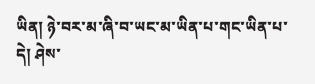ཡིན། ཉེ་བར་མ་ཞི་བ་ཡང་མ་ཡིན་པ་གང་ཡིན་པ་དེ། ཤེས་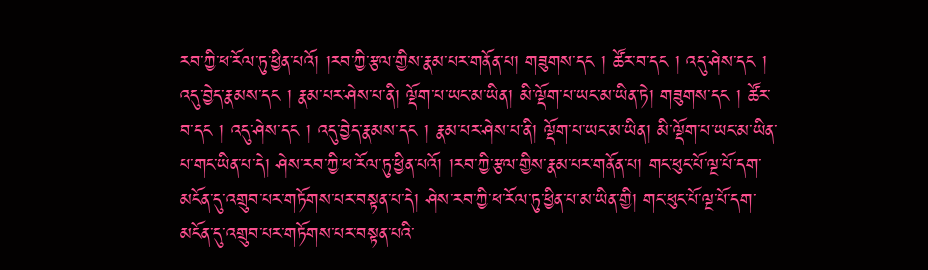རབ་ཀྱི་ཕ་རོལ་ཏུ་ཕྱིན་པའོ། །རབ་ཀྱི་རྩལ་གྱིས་རྣམ་པར་གནོན་པ། གཟུགས་དང ། ཚོར་བ་དང ། འདུ་ཤེས་དང ། འདུ་བྱེད་རྣམས་དང ། རྣམ་པར་ཤེས་པ་ནི། ལྡོག་པ་ཡང་མ་ཡིན། མི་ལྡོག་པ་ཡང་མ་ཡིན་ཏེ། གཟུགས་དང ། ཚོར་བ་དང ། འདུ་ཤེས་དང ། འདུ་བྱེད་རྣམས་དང ། རྣམ་པར་ཤེས་པ་ནི། ལྡོག་པ་ཡང་མ་ཡིན། མི་ལྡོག་པ་ཡང་མ་ཡིན་པ་གང་ཡིན་པ་དེ། ཤེས་རབ་ཀྱི་ཕ་རོལ་ཏུ་ཕྱིན་པའོ། །རབ་ཀྱི་རྩལ་གྱིས་རྣམ་པར་གནོན་པ། གང་ཕུང་པོ་ལྔ་པོ་དག་མངོན་དུ་འགྲུབ་པར་གཏོགས་པར་བསྟན་པ་དེ། ཤེས་རབ་ཀྱི་ཕ་རོལ་ཏུ་ཕྱིན་པ་མ་ཡིན་གྱི། གང་ཕུང་པོ་ལྔ་པོ་དག་མངོན་དུ་འགྲུབ་པར་གཏོགས་པར་བསྟན་པའི་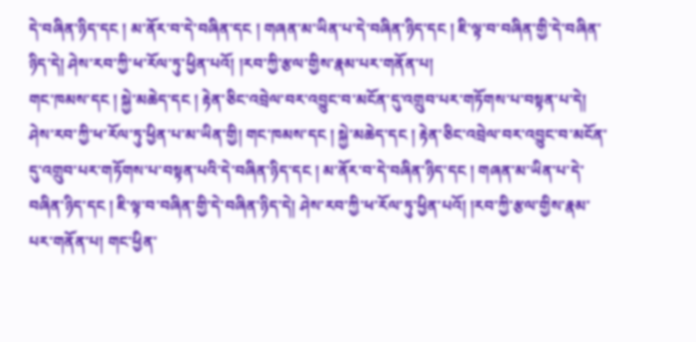དེ་བཞིན་ཉིད་དང ། མ་ནོར་བ་དེ་བཞིན་དང ། གཞན་མ་ཡིན་པ་དེ་བཞིན་ཉིད་དང ། ཇི་ལྟ་བ་བཞིན་གྱི་དེ་བཞིན་ཉིད་དེ། ཤེས་རབ་ཀྱི་ཕ་རོལ་ཏུ་ཕྱིན་པའོ། །རབ་ཀྱི་རྩལ་གྱིས་རྣམ་པར་གནོན་པ།
གང་ཁམས་དང ། སྐྱེ་མཆེད་དང ། རྟེན་ཅིང་འབྲེལ་བར་འབྱུང་བ་མངོན་དུ་འགྲུབ་པར་གཏོགས་པ་བསྟན་པ་དེ། ཤེས་རབ་ཀྱི་ཕ་རོལ་ཏུ་ཕྱིན་པ་མ་ཡིན་གྱི། གང་ཁམས་དང ། སྐྱེ་མཆེད་དང ། རྟེན་ཅིང་འབྲེལ་བར་འབྱུང་བ་མངོན་དུ་འགྲུབ་པར་གཏོགས་པ་བསྟན་པའི་དེ་བཞིན་ཉིད་དང ། མ་ནོར་བ་དེ་བཞིན་ཉིད་དང ། གཞན་མ་ཡིན་པ་དེ་བཞིན་ཉིད་དང ། ཇི་ལྟ་བ་བཞིན་གྱི་དེ་བཞིན་ཉིད་དེ། ཤེས་རབ་ཀྱི་ཕ་རོལ་ཏུ་ཕྱིན་པའོ། །རབ་ཀྱི་རྩལ་གྱིས་རྣམ་པར་གནོན་པ། གང་ཕྱིན་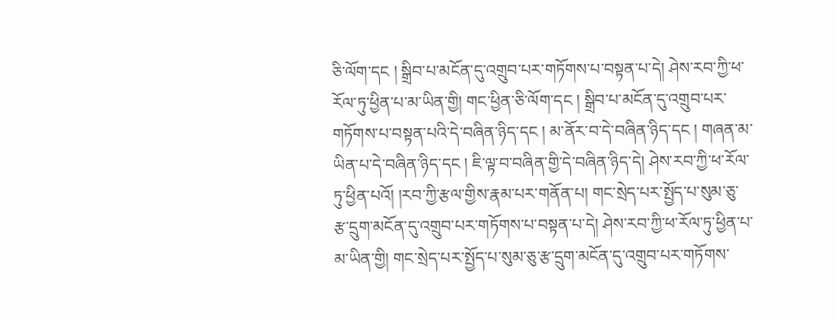ཅི་ལོག་དང ། སྒྲིབ་པ་མངོན་དུ་འགྲུབ་པར་གཏོགས་པ་བསྟན་པ་དེ། ཤེས་རབ་ཀྱི་ཕ་རོལ་ཏུ་ཕྱིན་པ་མ་ཡིན་གྱི། གང་ཕྱིན་ཅི་ལོག་དང ། སྒྲིབ་པ་མངོན་དུ་འགྲུབ་པར་གཏོགས་པ་བསྟན་པའི་དེ་བཞིན་ཉིད་དང ། མ་ནོར་བ་དེ་བཞིན་ཉིད་དང ། གཞན་མ་ཡིན་པ་དེ་བཞིན་ཉིད་དང ། ཇི་ལྟ་བ་བཞིན་གྱི་དེ་བཞིན་ཉིད་དེ། ཤེས་རབ་ཀྱི་ཕ་རོལ་ཏུ་ཕྱིན་པའོ། །རབ་ཀྱི་རྩལ་གྱིས་རྣམ་པར་གནོན་པ། གང་སྲེད་པར་སྤྱོད་པ་སུམ་ཅུ་རྩ་དྲུག་མངོན་དུ་འགྲུབ་པར་གཏོགས་པ་བསྟན་པ་དེ། ཤེས་རབ་ཀྱི་ཕ་རོལ་ཏུ་ཕྱིན་པ་མ་ཡིན་གྱི། གང་སྲེད་པར་སྤྱོད་པ་སུམ་ཅུ་རྩ་དྲུག་མངོན་དུ་འགྲུབ་པར་གཏོགས་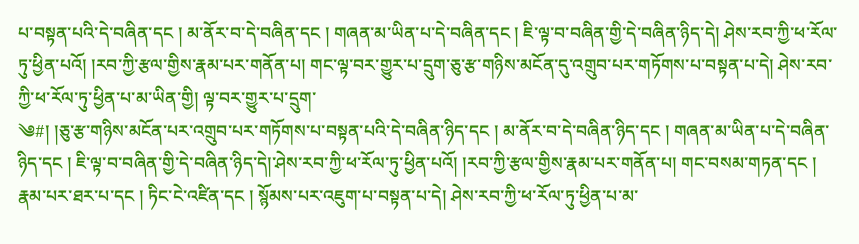པ་བསྟན་པའི་དེ་བཞིན་དང ། མ་ནོར་བ་དེ་བཞིན་དང ། གཞན་མ་ཡིན་པ་དེ་བཞིན་དང ། ཇི་ལྟ་བ་བཞིན་གྱི་དེ་བཞིན་ཉིད་དེ། ཤེས་རབ་ཀྱི་ཕ་རོལ་ཏུ་ཕྱིན་པའོ། །རབ་ཀྱི་རྩལ་གྱིས་རྣམ་པར་གནོན་པ། གང་ལྟ་བར་གྱུར་པ་དྲུག་ཅུ་རྩ་གཉིས་མངོན་དུ་འགྲུབ་པར་གཏོགས་པ་བསྟན་པ་དེ། ཤེས་རབ་ཀྱི་ཕ་རོལ་ཏུ་ཕྱིན་པ་མ་ཡིན་གྱི། ལྟ་བར་གྱུར་པ་དྲུག་
༄#། །ཅུ་རྩ་གཉིས་མངོན་པར་འགྲུབ་པར་གཏོགས་པ་བསྟན་པའི་དེ་བཞིན་ཉིད་དང ། མ་ནོར་བ་དེ་བཞིན་ཉིད་དང ། གཞན་མ་ཡིན་པ་དེ་བཞིན་ཉིད་དང ། ཇི་ལྟ་བ་བཞིན་གྱི་དེ་བཞིན་ཉིད་དེ།་ཤེས་རབ་ཀྱི་ཕ་རོལ་ཏུ་ཕྱིན་པའོ། །རབ་ཀྱི་རྩལ་གྱིས་རྣམ་པར་གནོན་པ། གང་བསམ་གཏན་དང ། རྣམ་པར་ཐར་པ་དང ། ཏིང་ངེ་འཛིན་དང ། སྙོམས་པར་འཇུག་པ་བསྟན་པ་དེ། ཤེས་རབ་ཀྱི་ཕ་རོལ་ཏུ་ཕྱིན་པ་མ་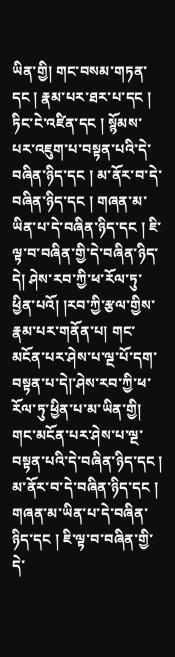ཡིན་གྱི། གང་བསམ་གཏན་དང ། རྣམ་པར་ཐར་པ་དང ། ཏིང་ངེ་འཛིན་དང ། སྙོམས་པར་འཇུག་པ་བསྟན་པའི་དེ་བཞིན་ཉིད་དང ། མ་ནོར་བ་དེ་བཞིན་ཉིད་དང ། གཞན་མ་ཡིན་པ་དེ་བཞིན་ཉིད་དང ། ཇི་ལྟ་བ་བཞིན་གྱི་དེ་བཞིན་ཉིད་དེ། ཤེས་རབ་ཀྱི་ཕ་རོལ་ཏུ་ཕྱིན་པའོ། །རབ་ཀྱི་རྩལ་གྱིས་རྣམ་པར་གནོན་པ། གང་མངོན་པར་ཤེས་པ་ལྔ་པོ་དག་བསྟན་པ་དེ།་ཤེས་རབ་ཀྱི་ཕ་རོལ་ཏུ་ཕྱིན་པ་མ་ཡིན་གྱི། གང་མངོན་པར་ཤེས་པ་ལྔ་བསྟན་པའི་དེ་བཞིན་ཉིད་དང ། མ་ནོར་བ་དེ་བཞིན་ཉིད་དང ། གཞན་མ་ཡིན་པ་དེ་བཞིན་ཉིད་དང ། ཇི་ལྟ་བ་བཞིན་གྱི་དེ་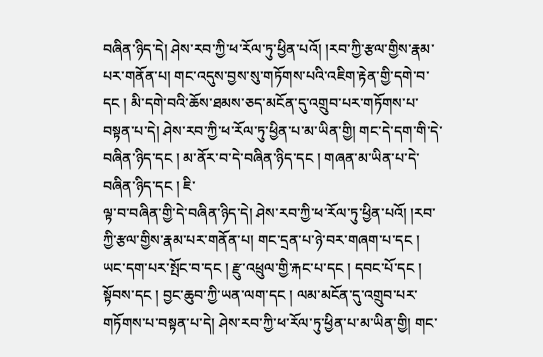བཞིན་ཉིད་དེ། ཤེས་རབ་ཀྱི་ཕ་རོལ་ཏུ་ཕྱིན་པའོ། །རབ་ཀྱི་རྩལ་གྱིས་རྣམ་པར་གནོན་པ། གང་འདུས་བྱས་སུ་གཏོགས་པའི་འཇིག་རྟེན་གྱི་དགེ་བ་དང ། མི་དགེ་བའི་ཆོས་ཐམས་ཅད་མངོན་དུ་འགྲུབ་པར་གཏོགས་པ་བསྟན་པ་དེ། ཤེས་རབ་ཀྱི་ཕ་རོལ་ཏུ་ཕྱིན་པ་མ་ཡིན་གྱི། གང་དེ་དག་གི་དེ་བཞིན་ཉིད་དང ། མ་ནོར་བ་དེ་བཞིན་ཉིད་དང ། གཞན་མ་ཡིན་པ་དེ་བཞིན་ཉིད་དང ། ཇི་
ལྟ་བ་བཞིན་གྱི་དེ་བཞིན་ཉིད་དེ། ཤེས་རབ་ཀྱི་ཕ་རོལ་ཏུ་ཕྱིན་པའོ། །རབ་ཀྱི་རྩལ་གྱིས་རྣམ་པར་གནོན་པ། གང་དྲན་པ་ཉེ་བར་གཞག་པ་དང ། ཡང་དག་པར་སྤོང་བ་དང ། རྫུ་འཕྲུལ་གྱི་རྐང་པ་དང ། དབང་པོ་དང ། སྟོབས་དང ། བྱང་ཆུབ་ཀྱི་ཡན་ལག་དང ། ལམ་མངོན་དུ་འགྲུབ་པར་གཏོགས་པ་བསྟན་པ་དེ། ཤེས་རབ་ཀྱི་ཕ་རོལ་ཏུ་ཕྱིན་པ་མ་ཡིན་གྱི། གང་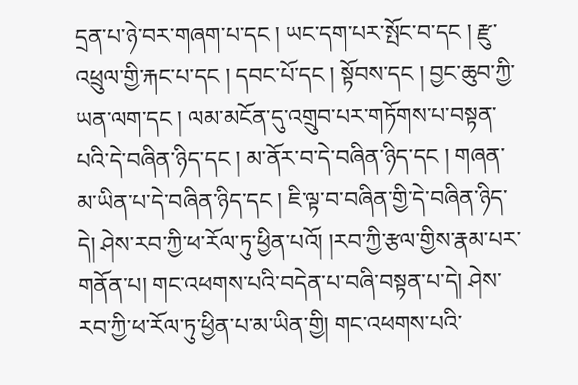དྲན་པ་ཉེ་བར་གཞག་པ་དང ། ཡང་དག་པར་སྤོང་བ་དང ། རྫུ་འཕྲུལ་གྱི་རྐང་པ་དང ། དབང་པོ་དང ། སྟོབས་དང ། བྱང་ཆུབ་ཀྱི་ཡན་ལག་དང ། ལམ་མངོན་དུ་འགྲུབ་པར་གཏོགས་པ་བསྟན་པའི་དེ་བཞིན་ཉིད་དང ། མ་ནོར་བ་དེ་བཞིན་ཉིད་དང ། གཞན་མ་ཡིན་པ་དེ་བཞིན་ཉིད་དང ། ཇི་ལྟ་བ་བཞིན་གྱི་དེ་བཞིན་ཉིད་དེ། ཤེས་རབ་ཀྱི་ཕ་རོལ་ཏུ་ཕྱིན་པའོ། །རབ་ཀྱི་རྩལ་གྱིས་རྣམ་པར་གནོན་པ། གང་འཕགས་པའི་བདེན་པ་བཞི་བསྟན་པ་དེ། ཤེས་རབ་ཀྱི་ཕ་རོལ་ཏུ་ཕྱིན་པ་མ་ཡིན་གྱི། གང་འཕགས་པའི་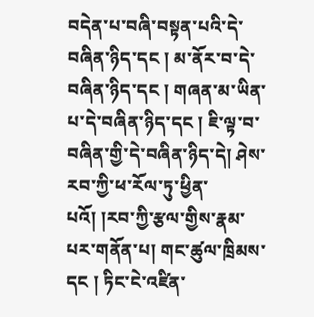བདེན་པ་བཞི་བསྟན་པའི་དེ་བཞིན་ཉིད་དང ། མ་ནོར་བ་དེ་བཞིན་ཉིད་དང ། གཞན་མ་ཡིན་པ་དེ་བཞིན་ཉིད་དང ། ཇི་ལྟ་བ་བཞིན་གྱི་དེ་བཞིན་ཉིད་དེ། ཤེས་རབ་ཀྱི་ཕ་རོལ་ཏུ་ཕྱིན་པའོ། །རབ་ཀྱི་རྩལ་གྱིས་རྣམ་པར་གནོན་པ། གང་ཚུལ་ཁྲིམས་དང ། ཏིང་ངེ་འཛིན་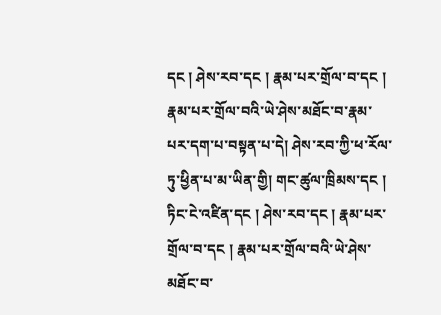དང ། ཤེས་རབ་དང ། རྣམ་པར་གྲོལ་བ་དང ། རྣམ་པར་གྲོལ་བའི་ཡེ་ཤེས་མཐོང་བ་རྣམ་པར་དག་པ་བསྟན་པ་དེ། ཤེས་རབ་ཀྱི་ཕ་རོལ་ཏུ་ཕྱིན་པ་མ་ཡིན་གྱི། གང་ཚུལ་ཁྲིམས་དང ། ཏིང་ངེ་འཛིན་དང ། ཤེས་རབ་དང ། རྣམ་པར་གྲོལ་བ་དང ། རྣམ་པར་གྲོལ་བའི་ཡེ་ཤེས་མཐོང་བ་